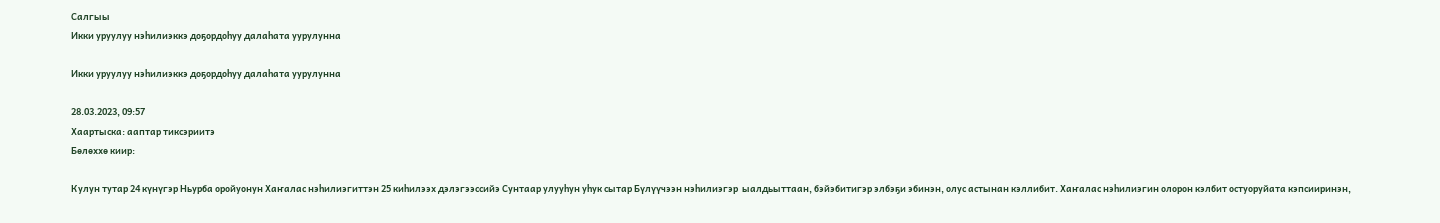Салгыы
Икки уруулуу нэһилиэккэ доҕордоһуу далаһата уурулунна

Икки уруулуу нэһилиэккэ доҕордоһуу далаһата уурулунна

28.03.2023, 09:57
Хаартыска: ааптар тиксэриитэ
Бөлөххө киир:

Кулун тутар 24 күнүгэр Ньурба оройуонун Хаҥалас нэһилиэгиттэн 25 киһилээх дэлэгээссийэ Сунтаар улууһун уһук сытар Бүлүүчээн нэһилиэгэр  ыалдьыттаан, бэйэбитигэр элбэҕи эбинэн, олус астынан кэллибит. Хаҥалас нэһилиэгин олорон кэлбит остуоруйата кэпсииринэн,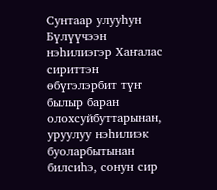Сунтаар улууһун Бүлүүчээн нэһилиэгэр Хаҥалас сириттэн өбүгэлэрбит түҥ былыр баран олохсуйбуттарынан, уруулуу нэһилиэк буоларбытынан билсиһэ, сонун сир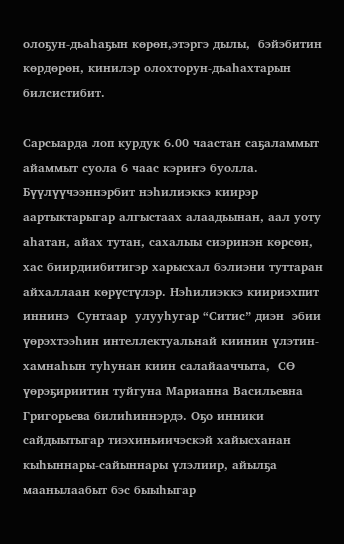олоҕун-дьаһаҕын көрөн,этэргэ дылы,  бэйэбитин көрдөрөн, кинилэр олохторун-дьаһахтарын билсистибит.

Сарсыарда лоп курдук 6.00 чаастан саҕаламмыт айаммыт суола 6 чаас кэриҥэ буолла. Бүүлүүчээннэрбит нэһилиэккэ киирэр аартыктарыгар алгыстаах алаадьынан, аал уоту аһатан, айах тутан, сахалыы сиэринэн көрсөн, хас биирдиибитигэр харысхал бэлиэни туттаран айхаллаан көрүстүлэр. Нэһилиэккэ киириэхпит иннинэ  Сунтаар  улууһугар “Ситис” диэн  эбии үөрэхтээһин интеллектуальнай киинин үлэтин-хамнаһын туһунан киин салайааччыта,  СӨ үөрэҕириитин туйгуна Марианна Васильевна Григорьева билиһиннэрдэ. Оҕо инники сайдыытыгар тиэхиньиичэскэй хайысханан кыһыннары-сайыннары үлэлиир, айылҕа маанылаабыт бэс быыһыгар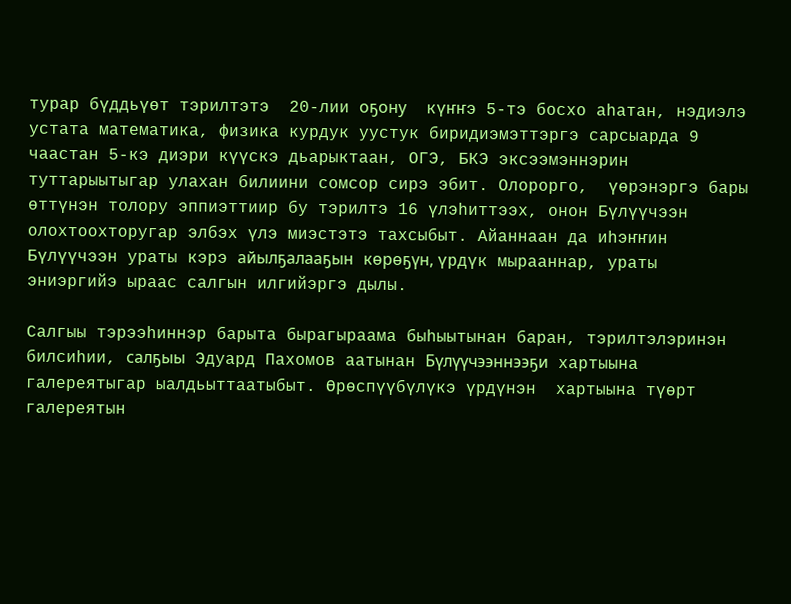турар бүддьүөт тэрилтэтэ  20-лии оҕону  күҥҥэ 5-тэ босхо аһатан, нэдиэлэ устата математика, физика курдук уустук биридиэмэттэргэ сарсыарда 9 чаастан 5-кэ диэри күүскэ дьарыктаан, ОГЭ, БКЭ эксээмэннэрин туттарыытыгар улахан билиини сомсор сирэ эбит. Олорорго,  үөрэнэргэ бары өттүнэн толору эппиэттиир бу тэрилтэ 16 үлэһиттээх, онон Бүлүүчээн олохтоохторугар элбэх үлэ миэстэтэ тахсыбыт. Айаннаан да иһэҥҥин Бүлүүчээн ураты кэрэ айылҕалааҕын көрөҕүн, үрдүк мырааннар, ураты эниэргийэ ыраас салгын илгийэргэ дылы.

Салгыы тэрээһиннэр барыта бырагыраама быһыытынан баран, тэрилтэлэринэн билсиһии, салҕыы Эдуард Пахомов аатынан Бүлүүчээннээҕи хартыына галереятыгар ыалдьыттаатыбыт. Өрөспүүбүлүкэ үрдүнэн  хартыына түөрт галереятын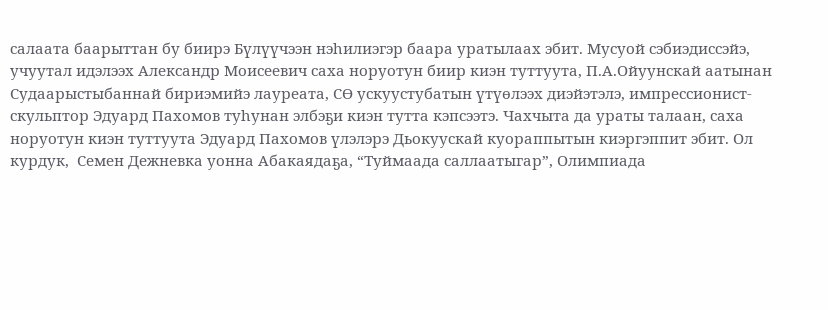салаата баарыттан бу биирэ Бүлүүчээн нэһилиэгэр баара уратылаах эбит. Мусуой сэбиэдиссэйэ,  учуутал идэлээх Александр Моисеевич саха норуотун биир киэн туттуута, П.А.Ойуунскай аатынан Судаарыстыбаннай бириэмийэ лауреата, СӨ ускуустубатын үтүөлээх диэйэтэлэ, импрессионист-скульптор Эдуард Пахомов туһунан элбэҕи киэн тутта кэпсээтэ. Чахчыта да ураты талаан, саха норуотун киэн туттуута Эдуард Пахомов үлэлэрэ Дьокуускай куораппытын киэргэппит эбит. Ол курдук,  Семен Дежневка уонна Абакаядаҕа, “Туймаада саллаатыгар”, Олимпиада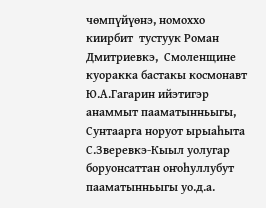чөмпүйүөнэ, номоххо киирбит  тустуук Роман Дмитриевкэ,  Смоленщине куоракка бастакы космонавт Ю.А.Гагарин ийэтигэр анаммыт пааматынньыгы, Сунтаарга норуот ырыаһыта С.Зверевкэ-Кыыл уолугар боруонсаттан оҥоһуллубут пааматынньыгы уо.д.а.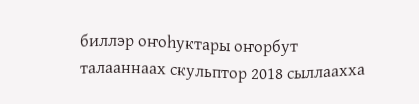биллэр оҥоһуктары оҥорбут талааннаах скульптор 2018 сыллаахха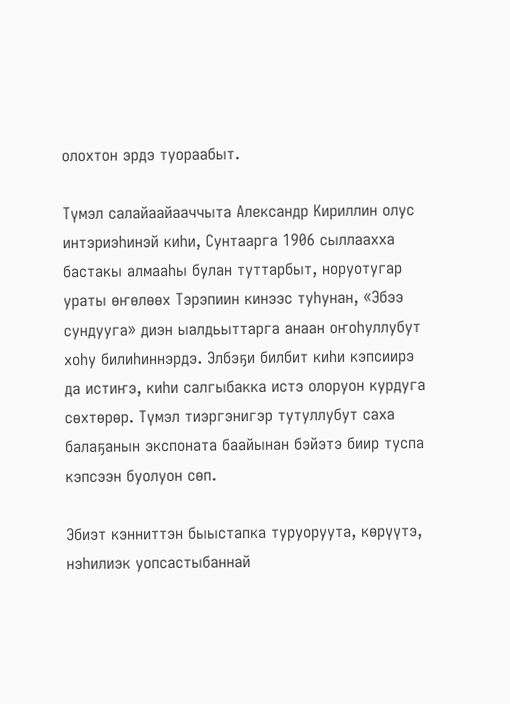олохтон эрдэ туораабыт.

Түмэл салайаайааччыта Александр Кириллин олус интэриэһинэй киһи, Сунтаарга 1906 сыллаахха бастакы алмааһы булан туттарбыт, норуотугар ураты өҥөлөөх Тэрэпиин кинээс туһунан, «Эбээ сундууга» диэн ыалдьыттарга анаан оҥоһуллубут хоһу билиһиннэрдэ. Элбэҕи билбит киһи кэпсиирэ да истиҥэ, киһи салгыбакка истэ олоруон курдуга сөхтөрөр. Түмэл тиэргэнигэр тутуллубут саха балаҕанын экспоната баайынан бэйэтэ биир туспа кэпсээн буолуон сөп.

Эбиэт кэнниттэн быыстапка туруоруута, көрүүтэ, нэһилиэк уопсастыбаннай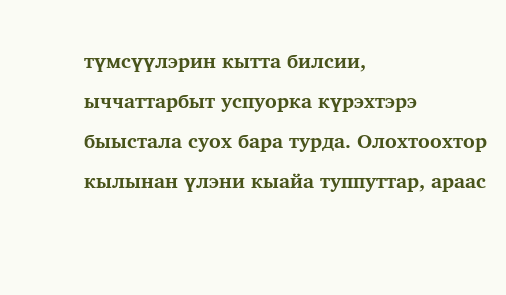түмсүүлэрин кытта билсии, ыччаттарбыт успуорка күрэхтэрэ быыстала суох бара турда. Олохтоохтор кылынан үлэни кыайа туппуттар, араас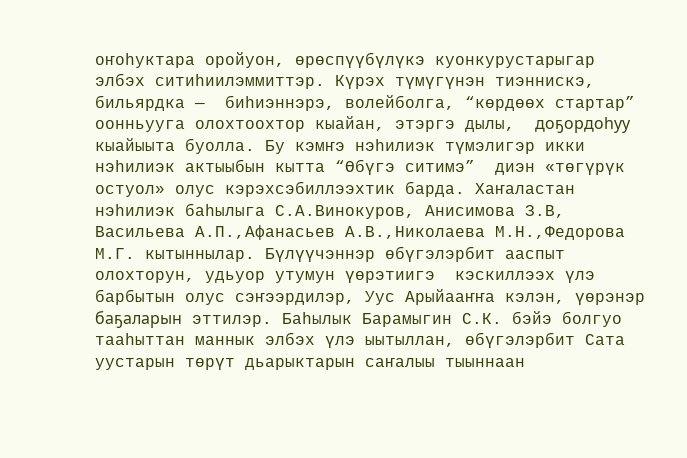оҥоһуктара оройуон, өрөспүүбүлүкэ куонкурустарыгар элбэх ситиһиилэммиттэр. Күрэх түмүгүнэн тиэннискэ, бильярдка —  биһиэннэрэ, волейболга, “көрдөөх стартар” оонньууга олохтоохтор кыайан, этэргэ дылы,  доҕордоһуу кыайыыта буолла. Бу кэмҥэ нэһилиэк түмэлигэр икки нэһилиэк актыыбын кытта “Өбүгэ ситимэ”  диэн «төгүрүк остуол» олус кэрэхсэбиллээхтик барда. Хаҥаластан нэһилиэк баһылыга С.А.Винокуров, Анисимова З.В, Васильева А.П.,Афанасьев А.В.,Николаева М.Н.,Федорова М.Г. кытыннылар. Бүлүүчэннэр өбүгэлэрбит ааспыт олохторун, удьуор утумун үөрэтиигэ  кэскиллээх үлэ барбытын олус сэҥээрдилэр, Уус Арыйааҥҥа кэлэн, үөрэнэр баҕаларын эттилэр. Баһылык Барамыгин С.К. бэйэ болгуо тааһыттан маннык элбэх үлэ ыытыллан, өбүгэлэрбит Сата уустарын төрүт дьарыктарын саҥалыы тыыннаан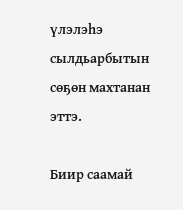үлэлэһэ сылдьарбытын сөҕөн махтанан эттэ.

Биир саамай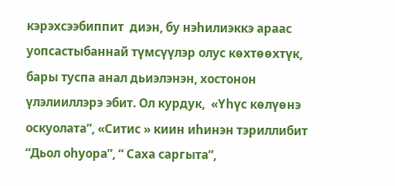кэрэхсээбиппит  диэн, бу нэһилиэккэ араас уопсастыбаннай түмсүүлэр олус көхтөөхтүк, бары туспа анал дьиэлэнэн, хостонон үлэлииллэрэ эбит. Ол курдук,  «Үһүс көлүөнэ оскуолата”, «Ситис » киин иһинэн тэриллибит  “Дьол оһуора”, “ Саха саргыта”,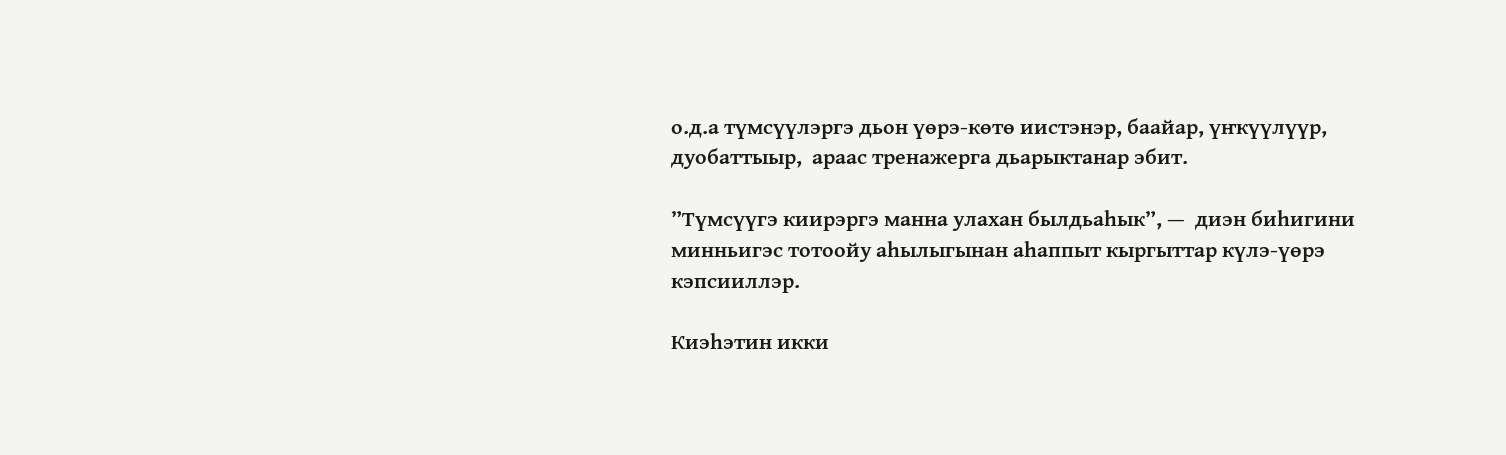о.д.а түмсүүлэргэ дьон үөрэ-көтө иистэнэр, баайар, үҥкүүлүүр, дуобаттыыр,  араас тренажерга дьарыктанар эбит.

”Түмсүүгэ киирэргэ манна улахан былдьаһык”, —  диэн биһигини минньигэс тотоойу аһылыгынан аһаппыт кыргыттар күлэ-үөрэ кэпсииллэр.

Киэһэтин икки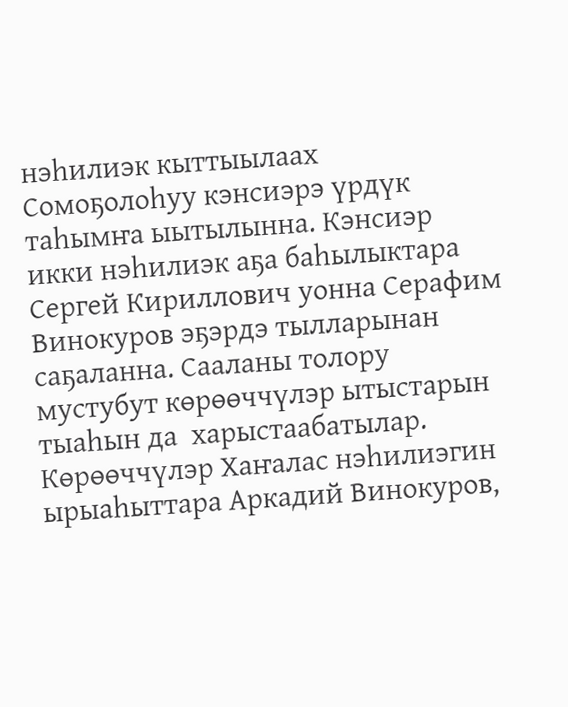нэһилиэк кыттыылаах Сомоҕолоһуу кэнсиэрэ үрдүк таһымҥа ыытылынна. Кэнсиэр икки нэһилиэк аҕа баһылыктара Сергей Кириллович уонна Серафим Винокуров эҕэрдэ тылларынан саҕаланна. Сааланы толору мустубут көрөөччүлэр ытыстарын тыаһын да  харыстаабатылар. Көрөөччүлэр Хаҥалас нэһилиэгин ырыаһыттара Аркадий Винокуров,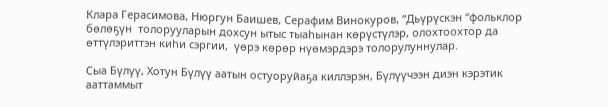Клара Герасимова, Нюргун Баишев, Серафим Винокуров, “Дьүрүскэн “фольклор бөлөҕүн  толорууларын дохсун ытыс тыаһынан көрүстүлэр, олохтоохтор да өттүлэриттэн киһи сэргии,  үөрэ көрөр нүөмэрдэрэ толорулуннулар.

Сыа Бүлүү, Хотун Бүлүү аатын остуоруйаҕа киллэрэн, Бүлүүчээн диэн кэрэтик ааттаммыт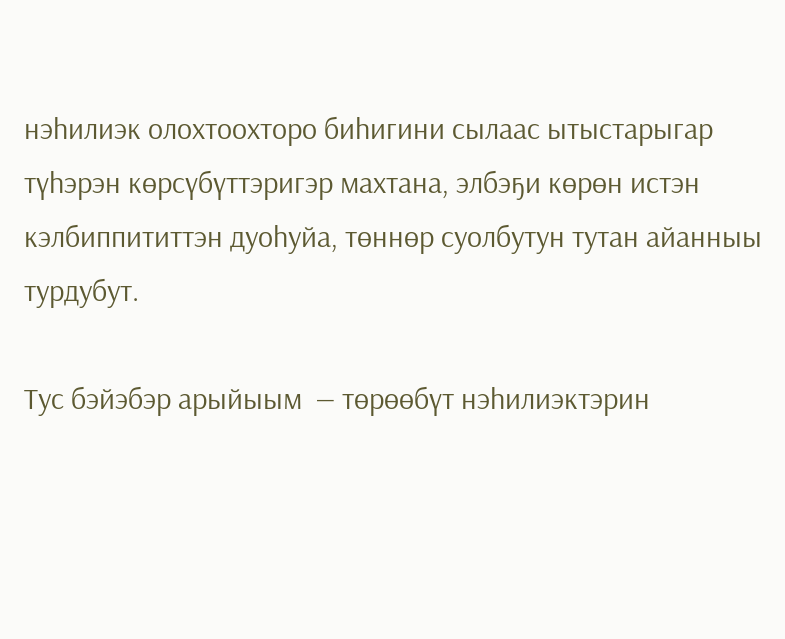нэһилиэк олохтоохторо биһигини сылаас ытыстарыгар түһэрэн көрсүбүттэригэр махтана, элбэҕи көрөн истэн кэлбиппититтэн дуоһуйа, төннөр суолбутун тутан айанныы турдубут.

Тус бэйэбэр арыйыым  — төрөөбүт нэһилиэктэрин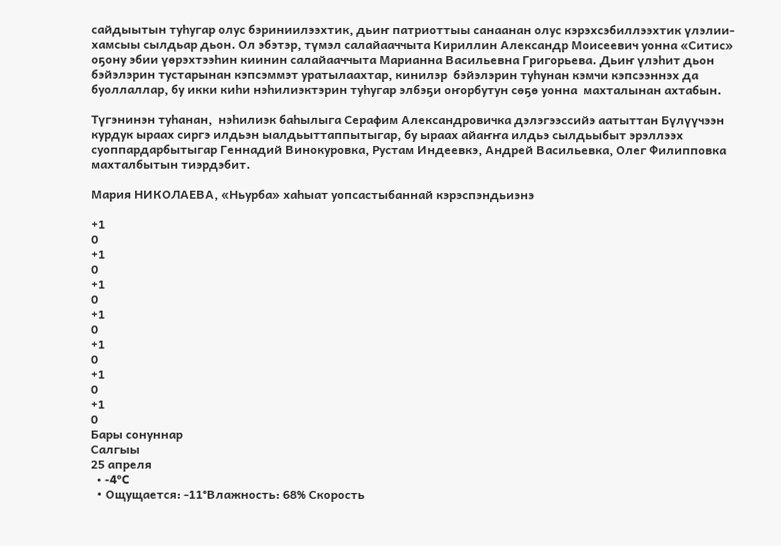сайдыытын туһугар олус бэриниилээхтик, дьиҥ патриоттыы санаанан олус кэрэхсэбиллээхтик үлэлии-хамсыы сылдьар дьон. Ол эбэтэр, түмэл салайааччыта Кириллин Александр Моисеевич уонна «Ситис» оҕону эбии үөрэхтээһин киинин салайааччыта Марианна Васильевна Григорьева. Дьиҥ үлэһит дьон бэйэлэрин тустарынан кэпсэммэт уратылаахтар, кинилэр  бэйэлэрин туһунан кэмчи кэпсээннэх да буоллаллар, бу икки киһи нэһилиэктэрин туһугар элбэҕи оҥорбутун сөҕө уонна  махталынан ахтабын.

Түгэнинэн туһанан,  нэһилиэк баһылыга Серафим Александровичка дэлэгээссийэ аатыттан Бүлүүчээн курдук ыраах сиргэ илдьэн ыалдьыттаппытыгар, бу ыраах айаҥҥа илдьэ сылдьыбыт эрэллээх суоппардарбытыгар Геннадий Винокуровка, Рустам Индеевкэ, Андрей Васильевка, Олег Филипповка махталбытын тиэрдэбит.

Мария НИКОЛАЕВА, «Ньурба» хаһыат уопсастыбаннай кэрэспэндьиэнэ

+1
0
+1
0
+1
0
+1
0
+1
0
+1
0
+1
0
Бары сонуннар
Салгыы
25 апреля
  • -4°C
  • Ощущается: -11°Влажность: 68% Скорость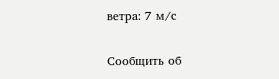ветра: 7 м/с

Сообщить об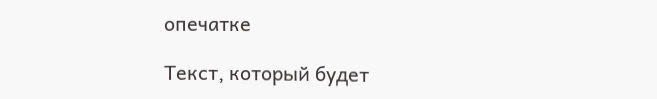опечатке

Текст, который будет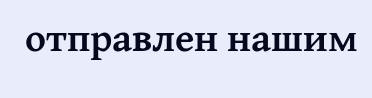отправлен нашим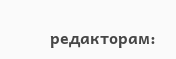редакторам: